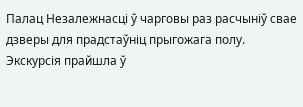Палац Незалежнасці ў чарговы раз расчыніў свае дзверы для прадстаўніц прыгожага полу.
Экскурсія прайшла ў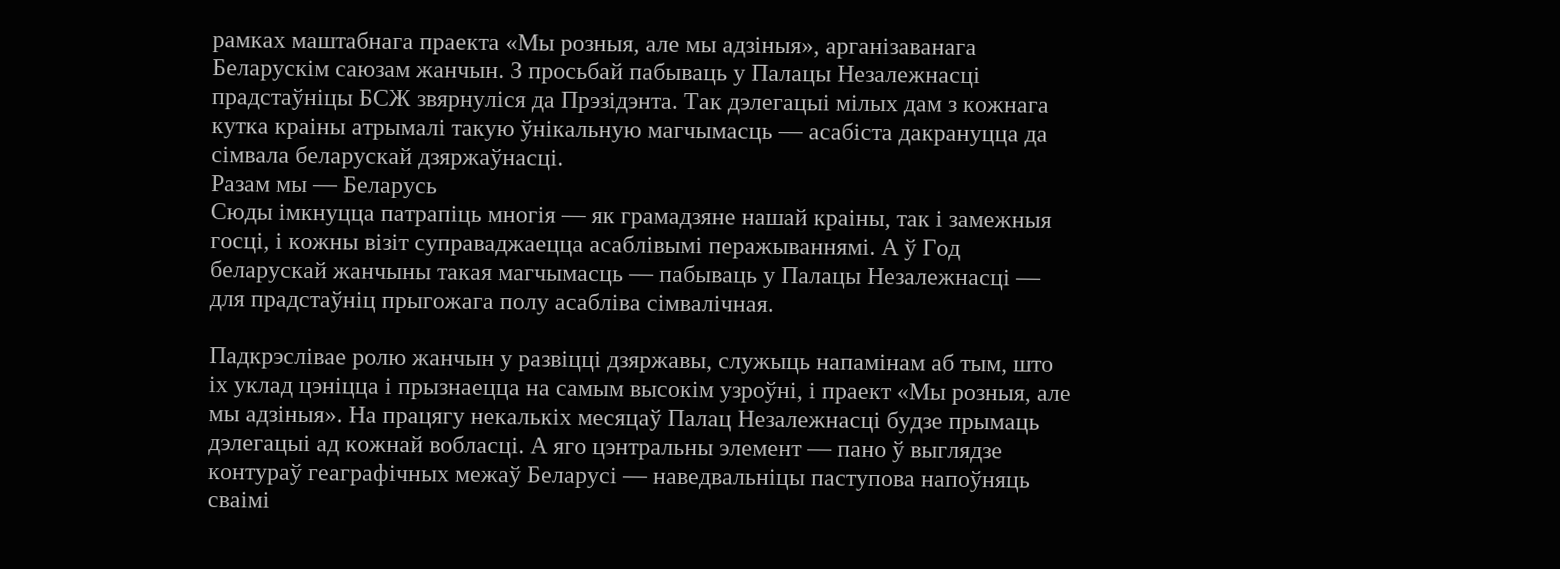рамках маштабнага праекта «Мы розныя, але мы адзіныя», арганізаванага Беларускім саюзам жанчын. З просьбай пабываць у Палацы Незалежнасці прадстаўніцы БСЖ звярнуліся да Прэзідэнта. Так дэлегацыі мілых дам з кожнага кутка краіны атрымалі такую ўнікальную магчымасць — асабіста дакрануцца да сімвала беларускай дзяржаўнасці.
Разам мы — Беларусь
Сюды імкнуцца патрапіць многія — як грамадзяне нашай краіны, так і замежныя госці, і кожны візіт суправаджаецца асаблівымі перажываннямі. А ў Год беларускай жанчыны такая магчымасць — пабываць у Палацы Незалежнасці — для прадстаўніц прыгожага полу асабліва сімвалічная.

Падкрэслівае ролю жанчын у развіцці дзяржавы, служыць напамінам аб тым, што іх уклад цэніцца і прызнаецца на самым высокім узроўні, і праект «Мы розныя, але мы адзіныя». На працягу некалькіх месяцаў Палац Незалежнасці будзе прымаць дэлегацыі ад кожнай вобласці. А яго цэнтральны элемент — пано ў выглядзе контураў геаграфічных межаў Беларусі — наведвальніцы паступова напоўняць сваімі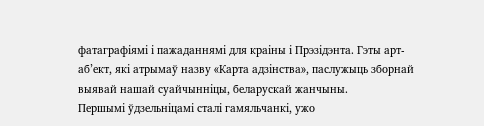фатаграфіямі і пажаданнямі для краіны і Прэзідэнта. Гэты арт-аб’ект, які атрымаў назву «Карта адзінства», паслужыць зборнай выявай нашай суайчынніцы, беларускай жанчыны.
Першымі ўдзельніцамі сталі гамяльчанкі, ужо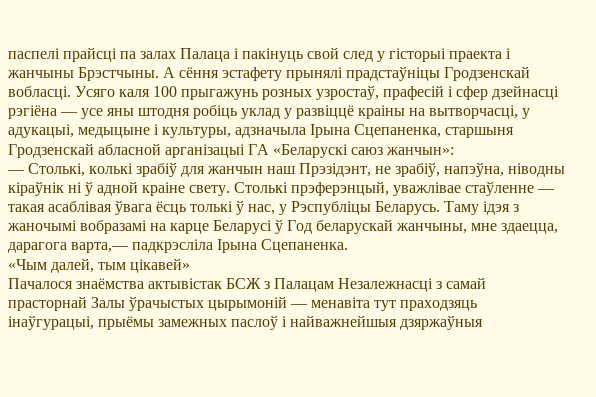паспелі прайсці па залах Палаца і пакінуць свой след у гісторыі праекта і жанчыны Брэстчыны. А сёння эстафету прынялі прадстаўніцы Гродзенскай вобласці. Усяго каля 100 прыгажунь розных узростаў, прафесій і сфер дзейнасці рэгіёна — усе яны штодня робіць уклад у развіццё краіны на вытворчасці, у адукацыі, медыцыне і культуры, адзначыла Ірына Сцепаненка, старшыня Гродзенскай абласной арганізацыі ГА «Беларускі саюз жанчын»:
— Столькі, колькі зрабіў для жанчын наш Прэзідэнт, не зрабіў, напэўна, ніводны кіраўнік ні ў адной краіне свету. Столькі прэферэнцый, уважлівае стаўленне — такая асаблівая ўвага ёсць толькі ў нас, у Рэспубліцы Беларусь. Таму ідэя з жаночымі вобразамі на карце Беларусі ў Год беларускай жанчыны, мне здаецца, дарагога варта,— падкрэсліла Ірына Сцепаненка.
«Чым далей, тым цікавей»
Пачалося знаёмства актывістак БСЖ з Палацам Незалежнасці з самай прасторнай Залы ўрачыстых цырымоній — менавіта тут праходзяць інаўгурацыі, прыёмы замежных паслоў і найважнейшыя дзяржаўныя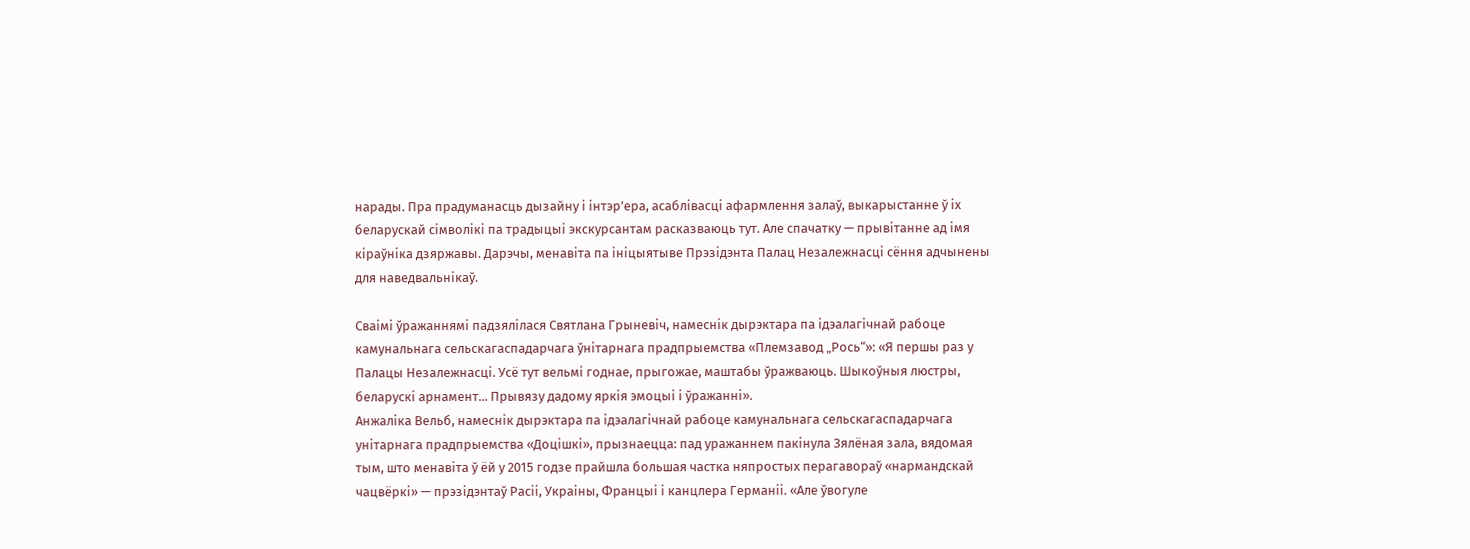нарады. Пра прадуманасць дызайну і інтэр’ера, асаблівасці афармлення залаў, выкарыстанне ў іх беларускай сімволікі па традыцыі экскурсантам расказваюць тут. Але спачатку — прывітанне ад імя кіраўніка дзяржавы. Дарэчы, менавіта па ініцыятыве Прэзідэнта Палац Незалежнасці сёння адчынены для наведвальнікаў.

Сваімі ўражаннямі падзялілася Святлана Грыневіч, намеснік дырэктара па ідэалагічнай рабоце камунальнага сельскагаспадарчага ўнітарнага прадпрыемства «Племзавод „Рось“»: «Я першы раз у Палацы Незалежнасці. Усё тут вельмі годнае, прыгожае, маштабы ўражваюць. Шыкоўныя люстры, беларускі арнамент... Прывязу дадому яркія эмоцыі і ўражанні».
Анжаліка Вельб, намеснік дырэктара па ідэалагічнай рабоце камунальнага сельскагаспадарчага унітарнага прадпрыемства «Доцішкі», прызнаецца: пад уражаннем пакінула Зялёная зала, вядомая тым, што менавіта ў ёй у 2015 годзе прайшла большая частка няпростых перагавораў «нармандскай чацвёркі» — прэзідэнтаў Расіі, Украіны, Францыі і канцлера Германіі. «Але ўвогуле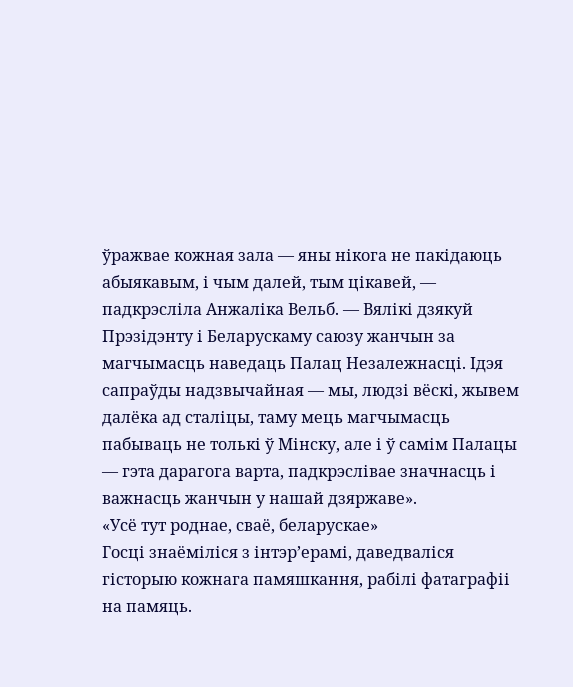ўражвае кожная зала — яны нікога не пакідаюць абыякавым, і чым далей, тым цікавей, — падкрэсліла Анжаліка Вельб. — Вялікі дзякуй Прэзідэнту і Беларускаму саюзу жанчын за магчымасць наведаць Палац Незалежнасці. Ідэя сапраўды надзвычайная — мы, людзі вёскі, жывем далёка ад сталіцы, таму мець магчымасць пабываць не толькі ў Мінску, але і ў самім Палацы — гэта дарагога варта, падкрэслівае значнасць і важнасць жанчын у нашай дзяржаве».
«Усё тут роднае, сваё, беларускае»
Госці знаёміліся з інтэр’ерамі, даведваліся гісторыю кожнага памяшкання, рабілі фатаграфіі на памяць.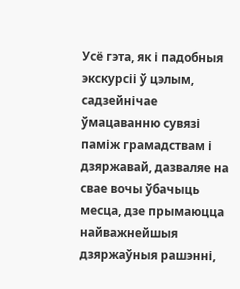Усё гэта, як і падобныя экскурсіі ў цэлым, садзейнічае ўмацаванню сувязі паміж грамадствам і дзяржавай, дазваляе на свае вочы ўбачыць месца, дзе прымаюцца найважнейшыя дзяржаўныя рашэнні,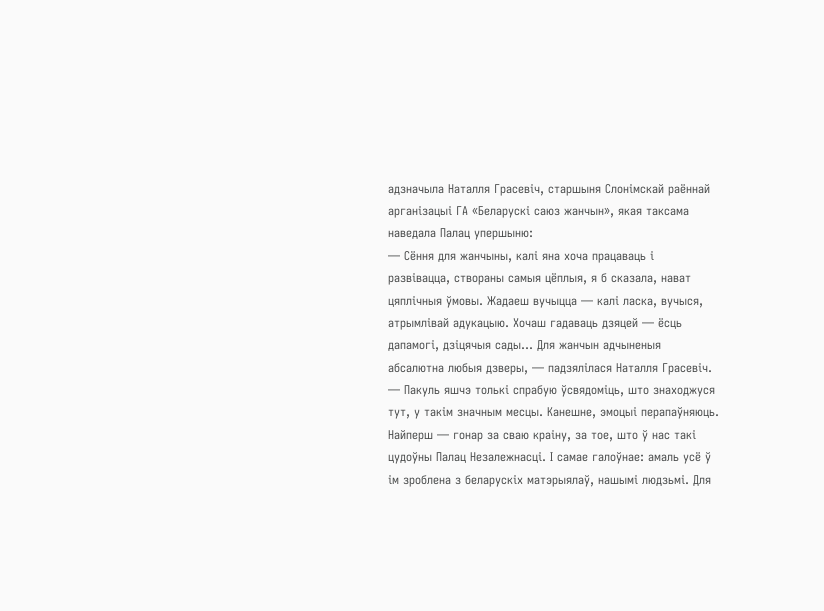адзначыла Наталля Грасевіч, старшыня Слонімскай раённай арганізацыі ГА «Беларускі саюз жанчын», якая таксама наведала Палац упершыню:
— Сёння для жанчыны, калі яна хоча працаваць і развівацца, створаны самыя цёплыя, я б сказала, нават цяплічныя ўмовы. Жадаеш вучыцца — калі ласка, вучыся, атрымлівай адукацыю. Хочаш гадаваць дзяцей — ёсць дапамогі, дзіцячыя сады... Для жанчын адчыненыя абсалютна любыя дзверы, — падзялілася Наталля Грасевіч. — Пакуль яшчэ толькі спрабую ўсвядоміць, што знаходжуся тут, у такім значным месцы. Канешне, эмоцыі перапаўняюць. Найперш — гонар за сваю краіну, за тое, што ў нас такі цудоўны Палац Незалежнасці. І самае галоўнае: амаль усё ў ім зроблена з беларускіх матэрыялаў, нашымі людзьмі. Для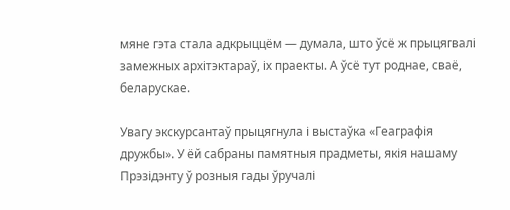мяне гэта стала адкрыццём — думала, што ўсё ж прыцягвалі замежных архітэктараў, іх праекты. А ўсё тут роднае, сваё, беларускае.

Увагу экскурсантаў прыцягнула і выстаўка «Геаграфія дружбы». У ёй сабраны памятныя прадметы, якія нашаму Прэзідэнту ў розныя гады ўручалі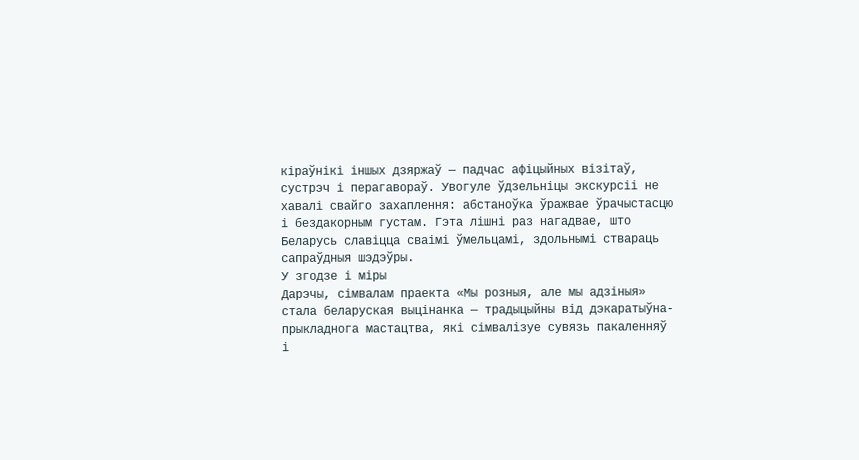кіраўнікі іншых дзяржаў — падчас афіцыйных візітаў, сустрэч і перагавораў. Увогуле ўдзельніцы экскурсіі не хавалі свайго захаплення: абстаноўка ўражвае ўрачыстасцю і бездакорным густам. Гэта лішні раз нагадвае, што Беларусь славіцца сваімі ўмельцамі, здольнымі ствараць сапраўдныя шэдэўры.
У згодзе і міры
Дарэчы, сімвалам праекта «Мы розныя, але мы адзіныя» стала беларуская выцінанка — традыцыйны від дэкаратыўна-прыкладнога мастацтва, які сімвалізуе сувязь пакаленняў і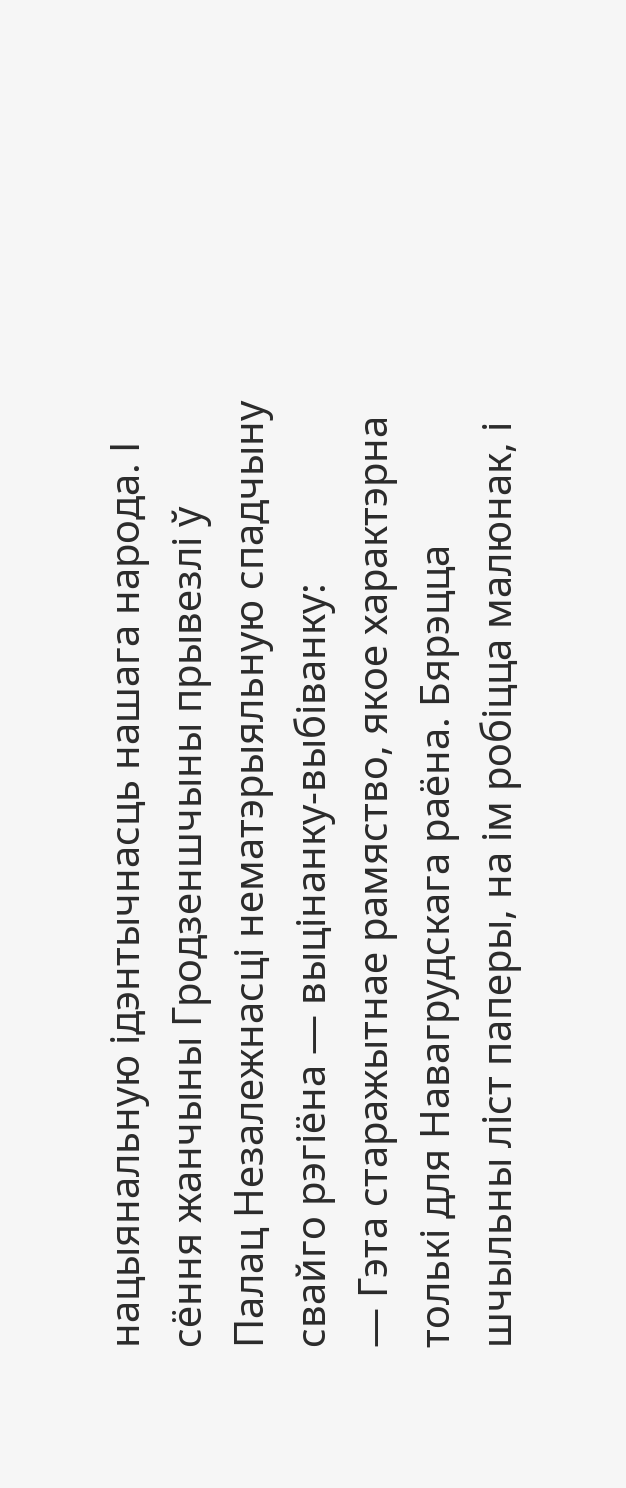нацыянальную ідэнтычнасць нашага народа. І сёння жанчыны Гродзеншчыны прывезлі ў Палац Незалежнасці нематэрыяльную спадчыну свайго рэгіёна — выцінанку-выбіванку:
— Гэта старажытнае рамяство, якое характэрна толькі для Навагрудскага раёна. Бярэцца шчыльны ліст паперы, на ім робіцца малюнак, і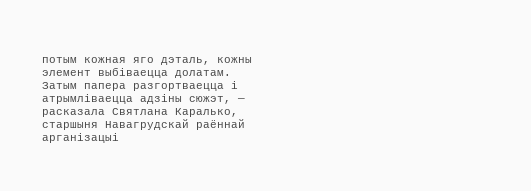потым кожная яго дэталь, кожны элемент выбіваецца долатам. Затым папера разгортваецца і атрымліваецца адзіны сюжэт, — расказала Святлана Каралько, старшыня Навагрудскай раённай арганізацыі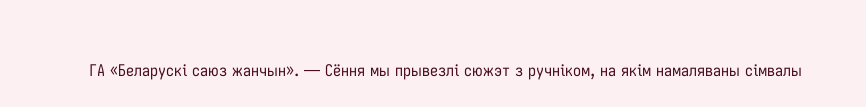ГА «Беларускі саюз жанчын». — Сёння мы прывезлі сюжэт з ручніком, на якім намаляваны сімвалы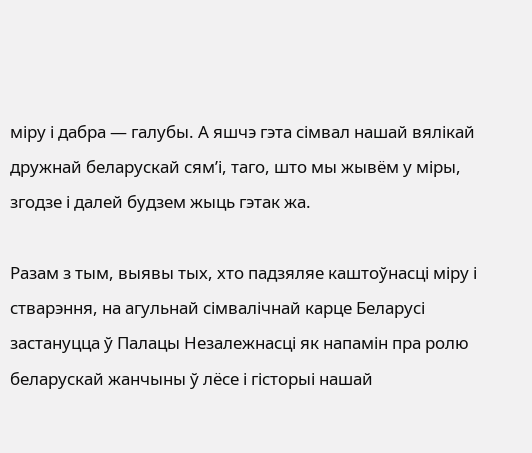міру і дабра — галубы. А яшчэ гэта сімвал нашай вялікай дружнай беларускай сям’і, таго, што мы жывём у міры, згодзе і далей будзем жыць гэтак жа.

Разам з тым, выявы тых, хто падзяляе каштоўнасці міру і стварэння, на агульнай сімвалічнай карце Беларусі застануцца ў Палацы Незалежнасці як напамін пра ролю беларускай жанчыны ў лёсе і гісторыі нашай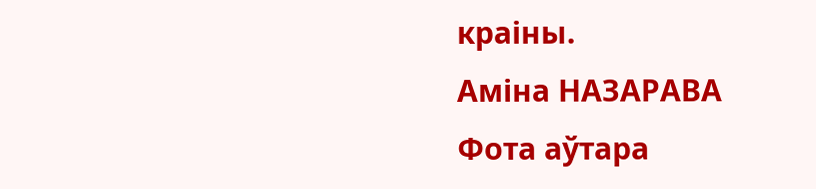краіны.
Аміна НАЗАРАВА
Фота аўтара